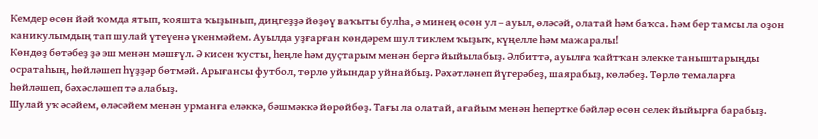Кемдер өсөн йәй ҡомда ятып, ҡояшта ҡыҙынып, диңгеҙҙә йөҙөү ваҡыты булһа, ә минең өсөн ул – ауыл, өләсәй, олатай һәм баҡса. Һәм бер тамсы ла оҙон каникулымдың тап шулай үтеүенә үкенмәйем. Ауылда уҙғарған көндәрем шул тиклем ҡыҙыҡ, күңелле һәм мажаралы!
Көндөҙ бөтәбеҙ ҙә эш менән мәшғүл. Ә кисен ҡусты, һеңле һәм дуҫтарым менән бергә йыйылабыҙ. Әлбиттә, ауылға ҡайтҡан элекке таныштарыңды осратаһың, һөйләшеп һүҙҙәр бөтмәй. Арығансы футбол, төрлө уйындар уйнайбыҙ. Рәхәтләнеп йүгерәбеҙ, шаярабыҙ, көләбеҙ. Төрлө темаларға һөйләшеп, бәхәсләшеп тә алабыҙ.
Шулай уҡ әсәйем, өләсәйем менән урманға еләккә, бәшмәккә йөрөйбөҙ. Тағы ла олатай, ағайым менән һепертке бәйләр өсөн селек йыйырға барабыҙ.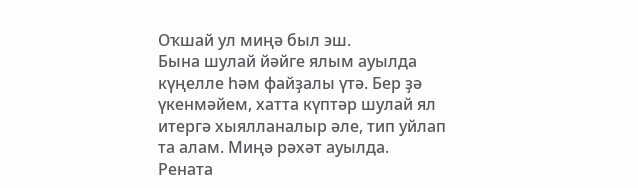Оҡшай ул миңә был эш.
Бына шулай йәйге ялым ауылда күңелле һәм файҙалы үтә. Бер ҙә үкенмәйем, хатта күптәр шулай ял итергә хыялланалыр әле, тип уйлап та алам. Миңә рәхәт ауылда.
Рената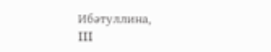Ибәтуллина,
III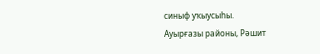синыф уҡыусыһы.
Ауырғазы районы, Рәшит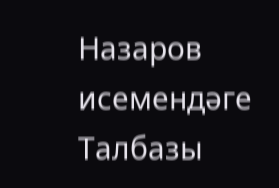Назаров исемендәге Талбазы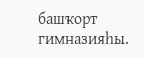башҡорт гимназияһы.